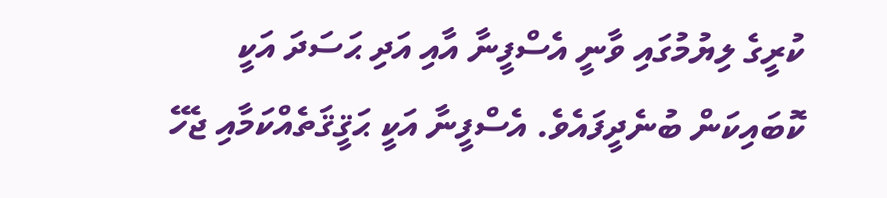ކުރީގެ ލިޔުމުގައި ވާނީ އެސްފީނާ އާއި އަދި ޙަސަދަ އަކީ ކޮބައިކަން ބުނެދީފައެވެ. އެސްފީނާ އަކީ ޙަޤީޤަތެއްކަމާއި ޖެހޭ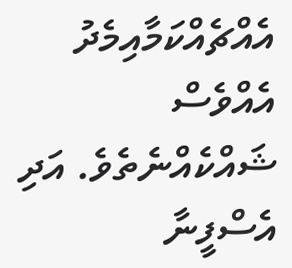އެއްޗެއްކަމާއިމެދު އެއްވެސް ޝައްކެއްނެތެވެ. އަދި އެސްފީނާ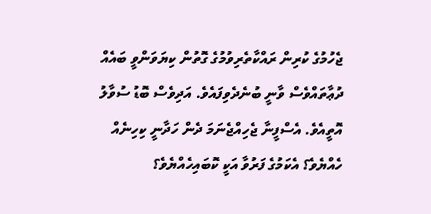ޖެހުމުގެ ކުރިން ރައްކާތެރިވުމުގެ ގޮތުން ކިޔަވަންވީ ބައެއް ދުޢާތައްވެސް ވާނީ ބުނެދެވިފައެވެ. އަދިވެސް ބޮޑު ސުވާލު އޮތީއެވެ. އެސްފީނާ ޖެހިއްޖެނަމަ ދެން ހަދާނީ ކިހިނެއް ހެއްޔެވެ؟ އެކަމުގެ ފަރުވާ އަކީ ކޮބައިހެއްޔެވެ؟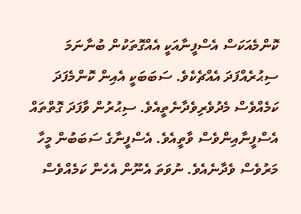ކޮންމެއަކަސް އެސްފީނާއަކީ އެއްގޮތަކުން ބުނާނަމަ ސިޙުރެއްފަދަ އެއްޗެކެވެ. ސަބަބަކީ އެއިން ކޮންމެފަދަ ކަމެއްވެސް މެދުވެރިވެދާނެތީއެވެ. ސިޙުރުން ވާފަދަ ގޮތްތައް އެސްފީނާއިންވެސް ވާތީއެވެ. އެސްފީނާގެ ސަބަބުން މީހާ މަރުވެސް ވެދާނެއެވެ. ނުވަތަ އެނޫން އެހެން ކަމެއްވެސް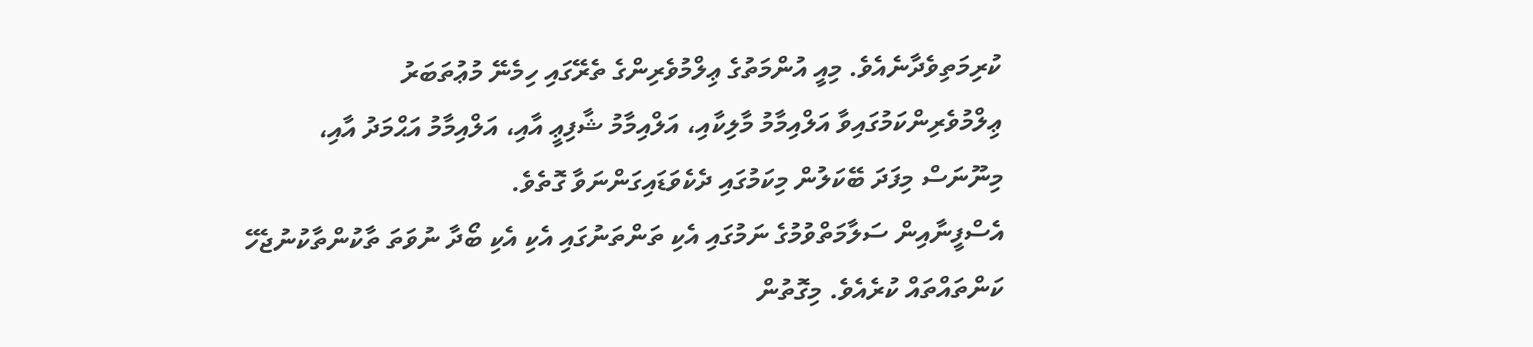ކުރިމަތިވެދާނެއެވެ. މިއީ އުންމަތުގެ ޢިލްމުވެރިންގެ ތެރޭގައި ހިމެނޭ މުޢުތަބަރު ޢިލްމުވެރިންކަމުގައިވާ އަލްއިމާމު މާލިކާއި، އަލްއިމާމު ޝާފިޢީ އާއި، އަލްއިމާމު އަޙްމަދު އާއި، މިނޫނަސް މިފަދަ ބޭކަލުން މިކަމުގައި ދެކެވަޑައިގަންނަވާ ގޮތެވެ.
އެސްފީނާއިން ސަލާމަތްވުމުގެ ނަމުގައި އެކި ތަންތަނުގައި އެކި އެކި ބޯދާ ނުވަތަ ތާކުންތާކުނުޖެހޭ ކަންތައްތައް ކުރެއެވެ. މިގޮތުން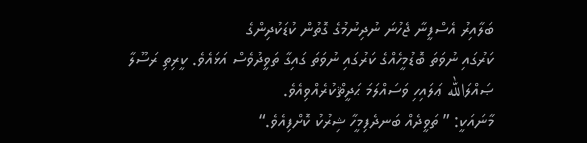ބަލާއިރު އެސްފީނާ ޖެހުނަ ނުދިނުމުގެ ގޮތުން ކުޑަކުދިންގެ
ކަރުގައި ނުވަތަ ބޮޑުމީހެއްގެ ކަރުގައި ނުވަތަ ގައިގާ ތަވީދުވެސް އަޅައެވެ. ކީރިތި ރަސޫލާ ޞައްލަالله ޢަލައިހި ވަސައްލަމަ ޙަދީޘްކުރެއްވިއެވެ.
މާނައަކީ: ” ތަވީދެއް ބަނދެފިމީހާ ޝިރުކު ކޮށްފިއެވެ.“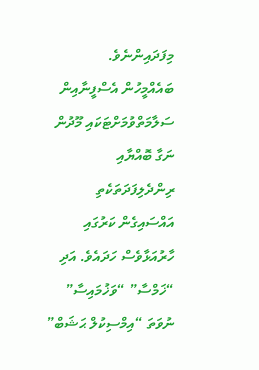މިފަދައިންނެވެ.
ބައެއްމީހުން އެސްފީނާއިން ސަލާމަތްވުމަށްޓަކައި މޫދުން ނަގާ ބޮއްޔާއި ރިންދެލިފަދަތަކެތި އައްސައިގެން ކަރުގައި ހާރުއަޅާވެސް ހަދައެވެ. އަދި “ޚަމްސާ” “ވަޚުމައިސާ” ނުވަތަ “އިމްސިކުލް ޙަޝަބް”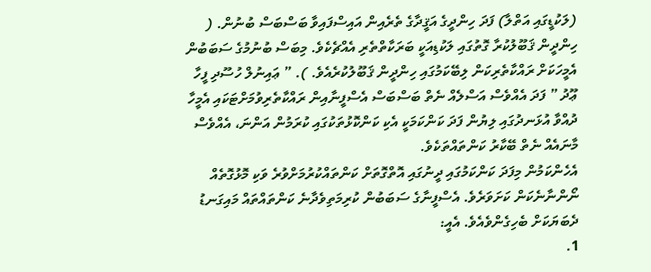(ލަކުޑީގައި އަތްލާ) ފަދަ ހިންދީގެ އަޤީދާގެ ތެރެއިން އައިސްފައިވާ ބަސްބަސް ބުނުން. ( ހިންދީން ޤަބޫލުކުރާ ގޮތުގައި ލަކުޑިއަކީ ބަރަކާތްތެރި އެއްޗެކެވެ. މިބަސް ބުނުމުގެ ސަބަބުން އެމީހަކަށް ރައްކާތެރިކަން ލިބޭކަމުގައި ހިންދީން ޤަބޫލުކުރެއެވެ. ). ” ޢައިނުލް ހުސޫދި ފީހާ ޢޫދު ” ފަދަ އެއްވެސް އަސްލެއް ނެތް ބަސްބަސް އެސްފީނާއިން ރައްކާތެރިވުމަށްޓަކައި އެމީހާ ދުއްވާ އުޅަނދުގައި ލިޔުން ފަދަ ކަންކަމަކީ އެކި ކަންކޮޅުތަކުގައި ކުރަމުން އަންނަ، އެއްވެސް މާނައެއް ނެތް ބޭކާރު ކަންތައްތަކެވެ.
އެހެންކަމުން މިފަދަ ކަންކަމުގައި ދީނުގައި އޮތްގޮތަށް ކަންތައްކުރުމަށްވުރެ ވަކި މޮޅުގޮތެއް ނޯންނާނެކަން ކަށަވަރެވެ. އެސްފީނާގެ ސަބަބުން ކުރިމަތިވެދާނެ ކަންތައްތައް މައިގަނޑު ދެބަޔަކަށް ބެހިގެންވެއެވެ. އެއީ:
1.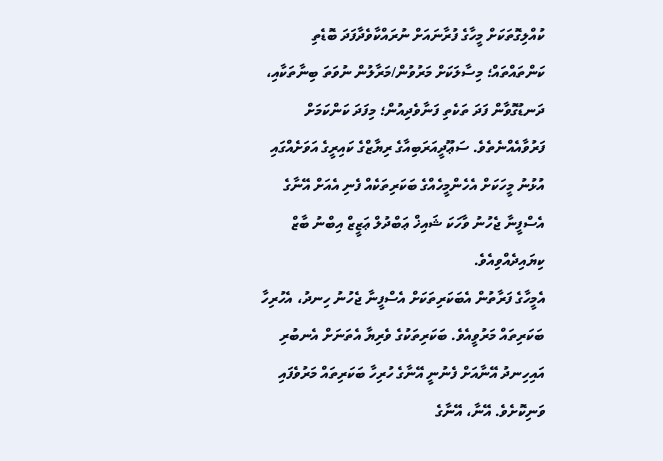ކުއްލިގޮތަކަށް މީހާގެ ފުރާނައަށް ނުރައްކާވެދާފަދަ ބޮޑެތި ކަންތައްތައް؛ މިސާލަކަށް މަރުވުން/މަރާލުން ނުވަތަ ބިނާތަކާއި، ދަނޑުގޮވާން ފަދަ ތަކެތި ފަނާވެދިއުން؛ މިފަދަ ކަންކަމަށް ފަރުވާއެއްނެތެވެ. ސަޢޫދީއަރަބިއާގެ ރިޔާޒްގެ ކައިރީގެ އަވަށެއްގައި އުޅުނު މީހަކަށް އެހެންމީހެއްގެ ބަކަރިތަކެއް ފެނި އެއަށް އޭނާގެ އެސްފީނާ ޖެހުނު ވާހަކަ ޝައިޚް ޢަބްދުލް ޢަޒީޒް އިބްނު ބާޒް ކިޔައިދެއްވިއެވެ.
އެމީހާގެ ފަރާތުން އެބަކަރިތަކަށް އެސްފީނާ ޖެހުނު ހިނދު، އެހުރިހާ ބަކަރިތައް މަރުވީއެވެ. ބަކަރިތަކުގެ ވެރިޔާ އެތަނަށް އެނބުރި އައިހިނދު އޭނާއަށް ފެނުނީ އޭނާގެ ހުރިހާ ބަކަރިތައް މަރުވެފައި ވަނިކޮށެވެ. އޭނާ، އޭނާގެ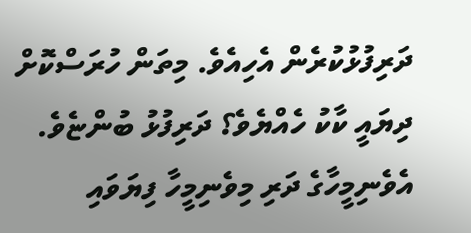ދަރިފުޅުކުރެން އެހިއެވެ. މިތަން ހުރަސްކޮށް ދިޔައީ ކާކު ހެއްޔެވެ؟ ދަރިފުޅު ބުންޏެވެ. އެވެނިމީހާގެ ދަރި މިވެނިމީހާ ފިޔަވައި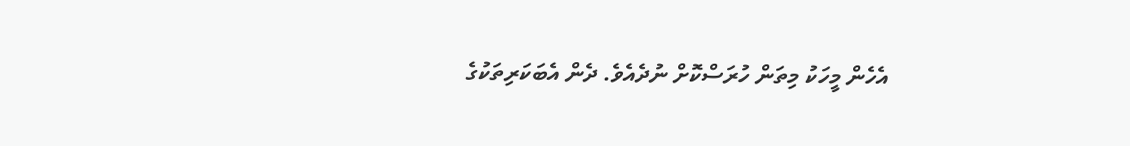އެހެން މީހަކު މިތަން ހުރަސްކޮށް ނުދެއެވެ. ދެން އެބަކަރިތަކުގެ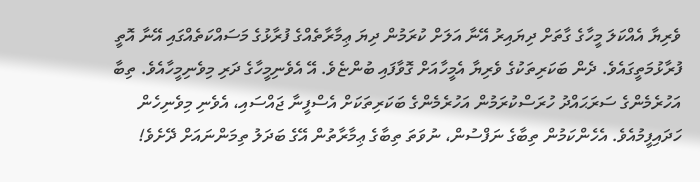ވެރިޔާ އެއްކަލަ މީހާގެ ގާތަށް ދިޔައިރު އޭނާ އަލަށް ކުރަމުން ދިޔަ ޢިމާރާތެއްގެ ފުރާޅުގެ މަސައްކަތެއްގައި އޭނާ އޮތީ ފުރާޅުމަތީގައެވެ. ދެން ބަކަރިތަކުގެ ވެރިޔާ އެމީހާއަށް ގޮވާފައި ބުންޏެވެ. އޭ އެވެނިމީހާގެ ދަރި މިވެނިމީހާއެވެ. ތިބާ އަހުރެމެންގެ ސަރަޙައްދު ހުރަސްކުރަމުން އަހުރެމެންގެ ބަކަރިތަކަށް އެސްފީނާ ޖައްސައި، އެވެނި މިވެނިހެން ހަދައިފީމުއެވެ. އެހެންކަމުން ތިބާގެ ނަފްސުން، ނުވަތަ ތިބާގެ ޢިމާރާތުން އޭގެ ބަދަލު ތިމަންނައަށް ދޭށެވެ!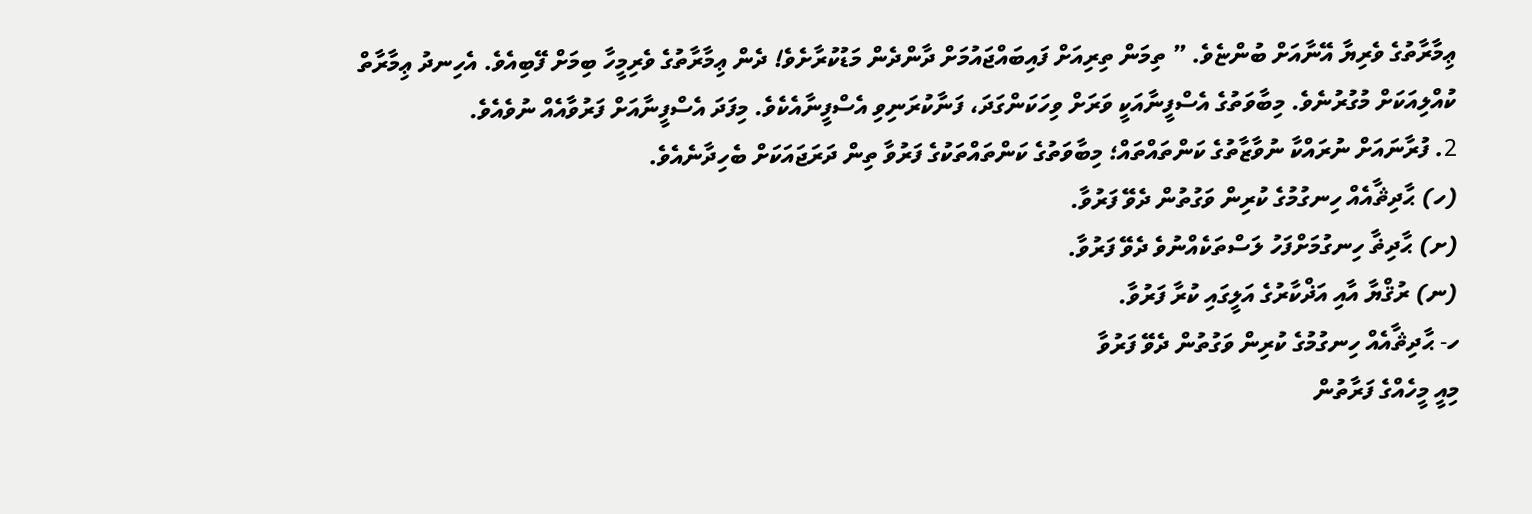ޢިމާރާތުގެ ވެރިޔާ އޭނާއަށް ބުންޏެވެ. ” ތިމަން ތިރިއަށް ފައިބައްޖައުމަށް ދާންދެން މަޑުކުރާށެވެ! ދެން ޢިމާރާތުގެ ވެރިމީހާ ބިމަށް ފޭބިއެވެ. އެހިނދު ޢިމާރާތް ކުއްލިއަކަށް މުގުރުނެވެ. މިބާވަތުގެ އެސްފީނާއަކީ ވަރަށް ވިހަކަންގަދަ، ފަނާކުރަނިވި އެސްފީނާއެކެވެ. މިފަދަ އެސްފީނާއަށް ފަރުވާއެއް ނުވެއެވެ.
2. ފުރާނައަށް ނުރައްކާ ނުވާޒާތުގެ ކަންތައްތައް؛ މިބާވަތުގެ ކަންތައްތަކުގެ ފަރުވާ ތިން ދަރަޖައަކަށް ބެހިދާނެއެވެ.
(ހ) ޙާދިޘާއެއް ހިނގުމުގެ ކުރިން ވަގުތުން ދެވޭ ފަރުވާ.
(ށ) ޙާދިޡާ ހިނގުމަށްފަހު ލަސްތަކެއްނުވެ ދެވޭ ފަރުވާ.
(ނ) ރުޤްޔާ އާއި އަޛްކާރުގެ އަލީގައި ކުރާ ފަރުވާ.
ހ- ޙާދިޘާއެއް ހިނގުމުގެ ކުރިން ވަގުތުން ދެވޭ ފަރުވާ
މިއީ މީހެއްގެ ފަރާތުން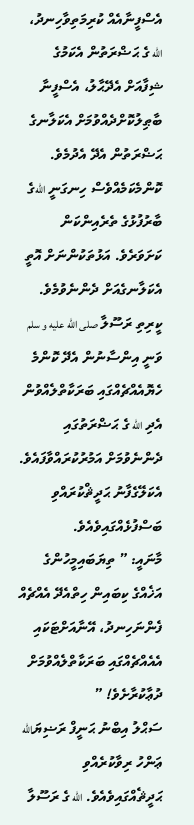އެސްފީނާއެއް ކުރިމަތިވާހިނދު، الله ގެ ޙަޟްރަތުން އެކަމުގެ ޝިފާއަށް އެދޭޙާލު، އެސްފީނާ ބާޠިލުކޮށްދެއްވުމަށް އެކަލާނގެ ޙަޟްރަތުން އެދޭ އެދުމެވެ. ކޮންމެކަމެއްވެސް ހިނގަނީ اللهގެ ބާރުފުޅުގެ ތެރެއިންކަން ކަށަވަރެވެ. އަޅުތަކުންނަށް އޮތީ އެކަލާނގެއަށް ދެންނެވުމެވެ. ކީރިތި ރަސޫލާ صلى الله عليه و سلم ވަނީ އިންސާނުން އެދޭ ކޮންމެ ހެޔޮއެއްޗެއްގައި ބަރަކާތްލެއްވުން އެދި الله ގެ ޙަޟްރަތުގައި ދެންނެވުމަށް އަމުރުކުރައްވާފައެވެ. އެކަލޭގެފާނު ޙަދީޘްކުރައްވި ބަސްފުޅެއްގައިވެއެވެ.
މާނައީ: ” ތިޔަބައިމީހުންގެ އަޚެއްގެ ކިބައިން ހިތްއެދޭ އެއްޗެއް ފެންނަހިނދު، އޭނާއަށްޓަކައި އެއެއްޗެއްގައި ބަރަކާތްލެއްވުމަށް ދުޢާކުރާށެވެ! ”
ސަޙްލު އިބްނު ޙަނީފް ރަޟިޔަالله ޢަންހު ރިވާކުރެއްވި ޙަދީޘެއްގައިވެއެވެ. الله ގެ ރަސޫލާ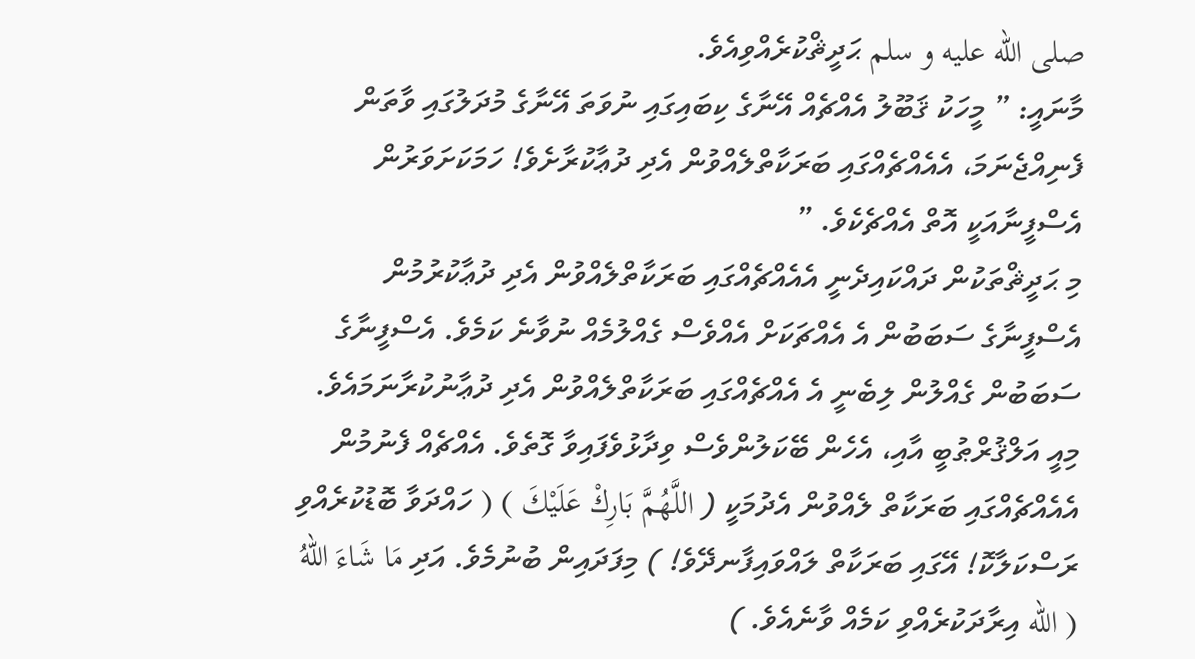صلى الله عليه و سلم ޙަދީޘްކުރެއްވިއެވެ.
މާނައީ: ” މީހަކު ޤަބޫލު އެއްޗެއް އޭނާގެ ކިބައިގައި ނުވަތަ އޭނާގެ މުދަލުގައި ވާތަން ފެނިއްޖެނަމަ، އެއެއްޗެއްގައި ބަރަކާތްލެއްވުން އެދި ދުޢާކުރާށެވެ! ހަމަކަށަވަރުން އެސްފީނާއަކީ އޮތް އެއްޗެކެވެ. ”
މި ޙަދީޘްތަކުން ދައްކައިދެނީ އެއެއްޗެއްގައި ބަރަކާތްލެއްވުން އެދި ދުޢާކުރުމުން އެސްފީނާގެ ސަބަބުން އެ އެއްޗަކަށް އެއްވެސް ގެއްލުމެއް ނުވާނެ ކަމެވެ. އެސްފީނާގެ ސަބަބުން ގެއްލުން ލިބެނީ އެ އެއްޗެއްގައި ބަރަކާތްލެއްވުން އެދި ދުޢާނުކުރާނަމައެވެ. މިއީ އަލްޤުރްޠުބީ އާއި، އެހެން ބޭކަލުންވެސް ވިދާޅުވެފައިވާ ގޮތެވެ. އެއްޗެއް ފެނުމުން އެއެއްޗެއްގައި ބަރަކާތް ލެއްވުން އެދުމަކީ ( اللَّهُمَّ بَارِكْ عَلَيْكَ ) ( ހައްދަވާ ބޮޑުކުރެއްވި ރަސްކަލާކޮ! އޭގައި ބަރަކާތް ލައްވައިފާނދޭވެ! ) މިފަދައިން ބުނުމެވެ. އަދި مَا شَاءَ اللهُ ( الله އިރާދަކުރެއްވި ކަމެއް ވާނެއެވެ. )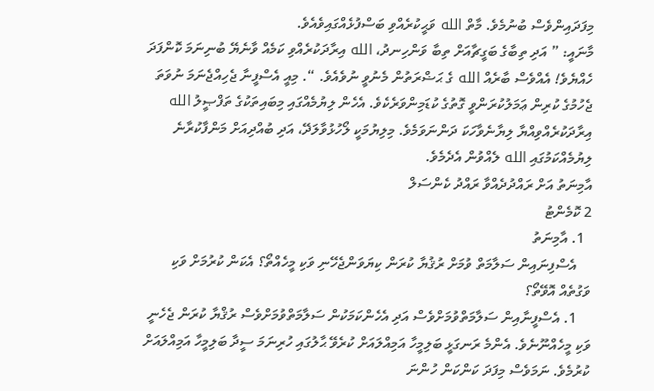މިފަދައިންވެސް ބުނުމެވެ. މާތް الله ވަޙީކުރެއްވި ބަސްފުޅެއްގައިވެއެވެ.
މާނައީ: ” އަދި ތިބާގެ ބަގީޗާއަށް ތިބާ ވަންހިނދު، الله އިރާދަކުރެއްވި ކަމެއް ވާނެޔޭ ބުނިނަމަ ކޮންފަދަ ހެއްޔެވެ! އެއްވެސް ބާރެއް الله ގެ ޙަޟްރަތުން މެނުވީ ނުވެއެވެ. “. މިއީ އެސްފީނާ ޖެހިއްޖެނަމަ ނުވަތަ ޖެހުމުގެ ކުރިން ޢަމަލުކުރަންވީ ގޮތުގެ ކުޑަމިންވަރެކެވެ. އެހެން ލިޔުމެއްގައި މިބައިތަކުގެ ތަފްޞީލު الله އިރާދަކުރެއްވިއްޔާ ލިޔާނެވާހަކަ ދަންނަވަމެވެ. މިލިޔުމަކީ ލޯހުޅުވާލަދޭ، އަދި ބުއްދިއަށް މަންފާކުރާނެ ލިޔުމެއްކަމުގައި الله ލެއްވުން އެދެމެވެ.
އާމިނަތު އަށް ރައްދުދެއްވާ ރައްދު ކެންސަލް
2 ކޮމެންޓު
  1. އާމިނަތު
    އެސްފިނައިން ސަލާމަތް ވުމަށް ރުޤުޔާ ކުރަން ކިޔަވަންޖެހޭނި ވަކި މީހެއްތޯ؟ އެކަން ކުރުމަށް ވަކި ވަގުތެއް އޮވޭތޯ؟
    1. އެސްފީނާއިން ސަލާމަތްވުމަށްވެސް އަދި އެހެންކަމަކުން ސަލާމަތްވުމަށްވެސް ރުޤްޔާ ކުރަން ޖެހެނީ ވަކި މީހެއްނޫނެވެ. އެންމެ ރަނގަޅީ ބަލިމީހާ އަމިއްލައަށް ކުރެވޭ ޙާލުގައި ހުރިނަމަ ސީދާ ބަލިމީހާ އަމިއްލައަށް ކުރުމެވެ. ނަމަވެސް މިފަދަ ކަންކަން ހުންނަ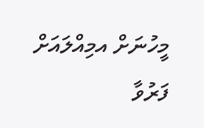މީހުނަށް އމިއްލައަށް ފަރުވާ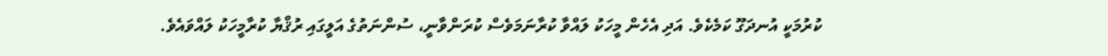ކުރުމަކީ އުނދަގޫ ކަމެކެވެ. އަދި އެހެން މީހަކު ލައްވާ ކުރާނަމަވެސް ކުރަންވާނީ، ސުންނަތުގެ އަލީގައި ރުޤްޔާ ކުރާމީހަކު ލައްވައެވެ.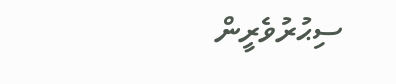ސިޙުރުވެރީން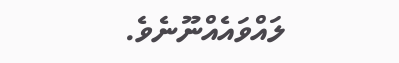ލައްވައެއްނޫނެވެ.